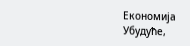Економија
Убудуће,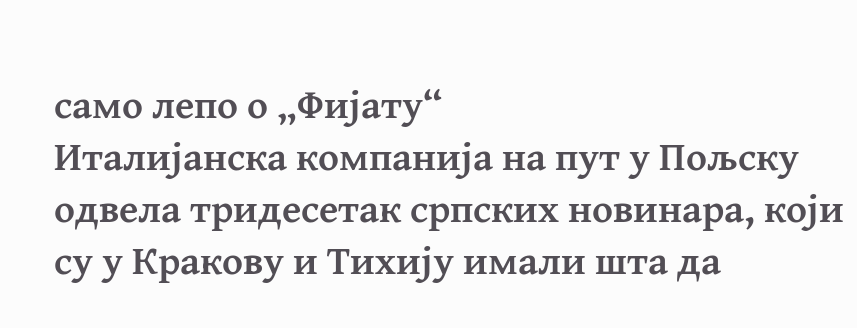само лепо о „Фијату“
Италијанска компанија на пут у Пољску одвела тридесетак српских новинара, који су у Кракову и Тихију имали шта да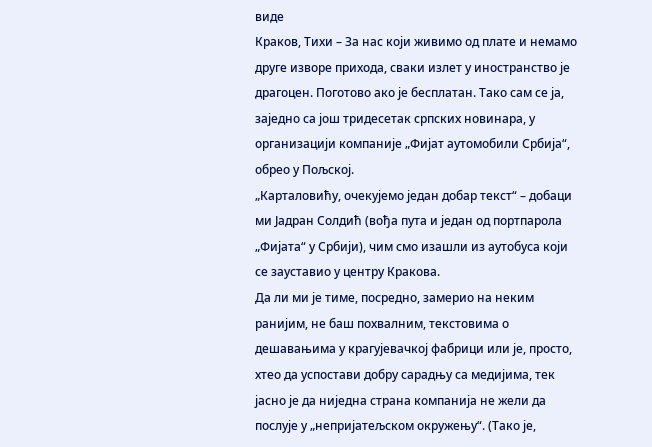виде
Краков, Тихи – За нас који живимо од плате и немамо друге изворе прихода, сваки излет у иностранство је драгоцен. Поготово ако је бесплатан. Тако сам се ја, заједно са још тридесетак српских новинара, у организацији компаније „Фијат аутомобили Србија“, обрео у Пољској.
„Карталовићу, очекујемо један добар текст“ – добаци ми Јадран Солдић (вођа пута и један од портпарола „Фијата“ у Србији), чим смо изашли из аутобуса који се зауставио у центру Кракова.
Да ли ми је тиме, посредно, замерио на неким ранијим, не баш похвалним, текстовима о дешавањима у крагујевачкој фабрици или је, просто, хтео да успостави добру сарадњу са медијима, тек јасно је да ниједна страна компанија не жели да послује у „непријатељском окружењу“. (Тако је,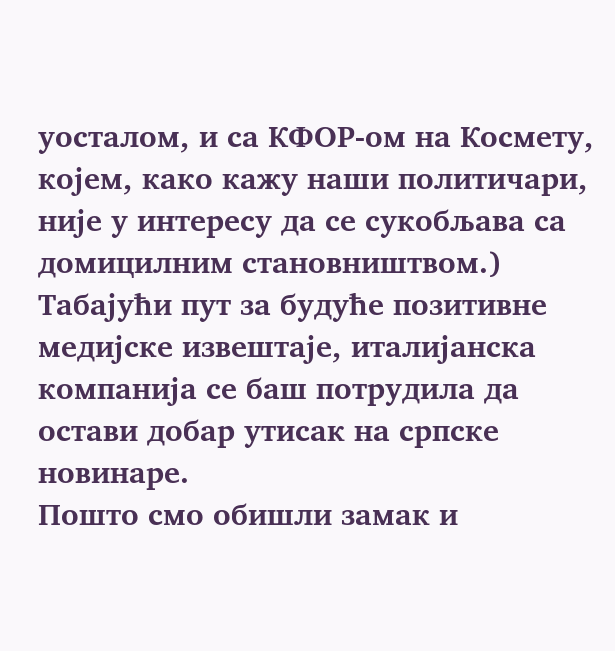уосталом, и са КФОР-ом на Космету, којем, како кажу наши политичари, није у интересу да се сукобљава са домицилним становништвом.)
Табајући пут за будуће позитивне медијске извештаје, италијанска компанија се баш потрудила да остави добар утисак на српске новинаре.
Пошто смо обишли замак и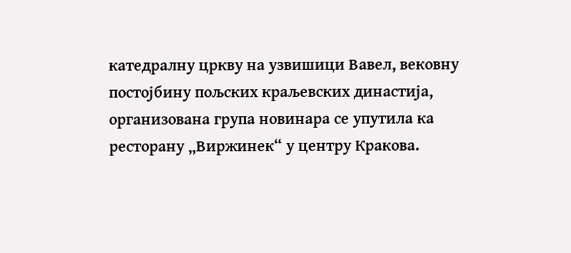катедралну цркву на узвишици Вавел, вековну постојбину пољских краљевских династија, организована група новинара се упутила ка ресторану „Виржинек“ у центру Кракова.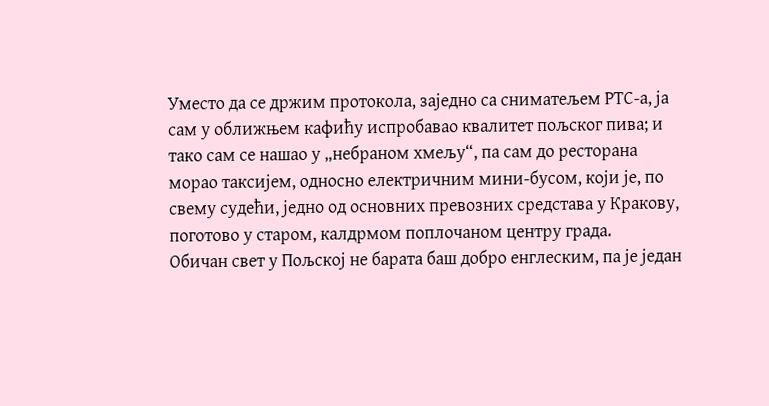Уместо да се држим протокола, заједно са сниматељем РТС-а, ја сам у оближњем кафићу испробавао квалитет пољског пива; и тако сам се нашао у „небраном хмељу“, па сам до ресторана морао таксијем, односно електричним мини-бусом, који је, по свему судећи, једно од основних превозних средстава у Кракову, поготово у старом, калдрмом поплочаном центру града.
Обичан свет у Пољској не барата баш добро енглеским, па је један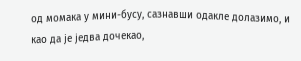од момака у мини-бусу, сазнавши одакле долазимо, и као да је једва дочекао,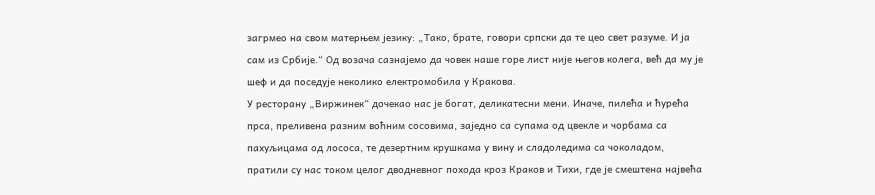загрмео на свом матерњем језику: „Тако, брате, говори српски да те цео свет разуме. И ја сам из Србије.“ Од возача сазнајемо да човек наше горе лист није његов колега, већ да му је шеф и да поседује неколико електромобила у Кракова.
У ресторану „Виржинек“ дочекао нас је богат, деликатесни мени. Иначе, пилећа и ћурећа прса, преливена разним воћним сосовима, заједно са супама од цвекле и чорбама са пахуљицама од лососа, те дезертним крушкама у вину и сладоледима са чоколадом, пратили су нас током целог дводневног похода кроз Краков и Тихи, где је смештена највећа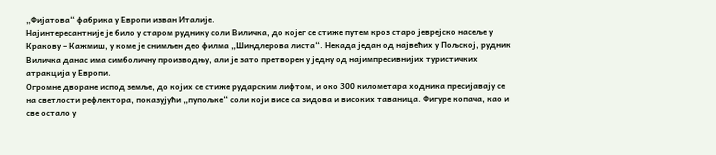„Фијатова“ фабрика у Европи изван Италије.
Најинтересантније је било у старом руднику соли Виличка, до којег се стиже путем кроз старо јеврејско насеље у Кракову – Кажмиш, у коме је снимљен део филма „Шиндлерова листа“. Некада један од највећих у Пољској, рудник Виличка данас има симболичну производњу, али је зато претворен у једну од најимпресивнијих туристичких атракција у Европи.
Огромне дворане испод земље, до којих се стиже рударским лифтом, и око 300 километара ходника пресијавају се на светлости рефлектора, показујући „пупољке“ соли који висе са зидова и високих таваница. Фигуре копача, као и све остало у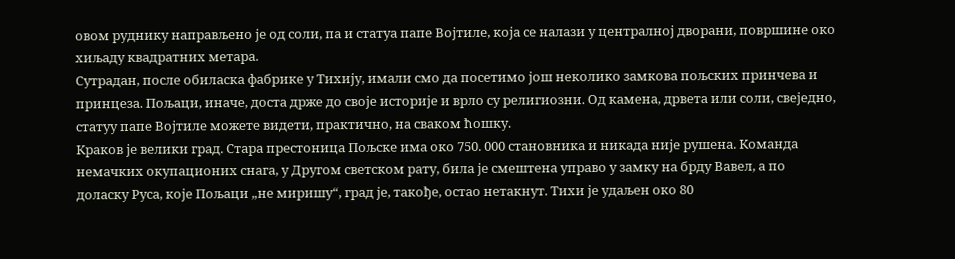овом руднику направљено је од соли, па и статуа папе Војтиле, која се налази у централној дворани, површине око хиљаду квадратних метара.
Сутрадан, после обиласка фабрике у Тихију, имали смо да посетимо још неколико замкова пољских принчева и принцеза. Пољаци, иначе, доста држе до своје историје и врло су религиозни. Од камена, дрвета или соли, свеједно, статуу папе Војтиле можете видети, практично, на сваком ћошку.
Краков је велики град. Стара престоница Пољске има око 750. 000 становника и никада није рушена. Команда немачких окупационих снага, у Другом светском рату, била је смештена управо у замку на брду Вавел, а по доласку Руса, које Пољаци „не миришу“, град је, такође, остао нетакнут. Тихи је удаљен око 80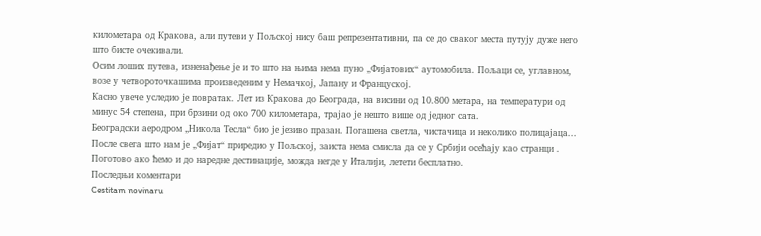километара од Кракова, али путеви у Пољској нису баш репрезентативни, па се до сваког места путују дуже него што бисте очекивали.
Осим лоших путева, изненађење је и то што на њима нема пуно „Фијатових“ аутомобила. Пољаци се, углавном, возе у четвороточкашима произведеним у Немачкој, Јапану и Француској.
Касно увече уследио је повратак. Лет из Кракова до Београда, на висини од 10.800 метара, на температури од минус 54 степена, при брзини од око 700 километара, трајао је нешто више од једног сата.
Београдски аеродром „Никола Тесла“ био је језиво празан. Погашена светла, чистачица и неколико полицајаца...
После свега што нам је „Фијат“ приредио у Пољској, заиста нема смисла да се у Србији осећају као странци . Поготово ако ћемо и до наредне дестинације, можда негде у Италији, летети бесплатно.
Последњи коментари
Cestitam novinaru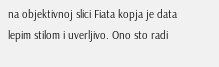na objektivnoj slici Fiata kopja je data lepim stilom i uverljivo. Ono sto radi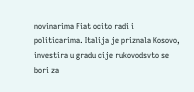novinarima Fiat ocito radi i politicarima. Italija je priznala Kosovo, investira u gradu cije rukovodsvto se bori za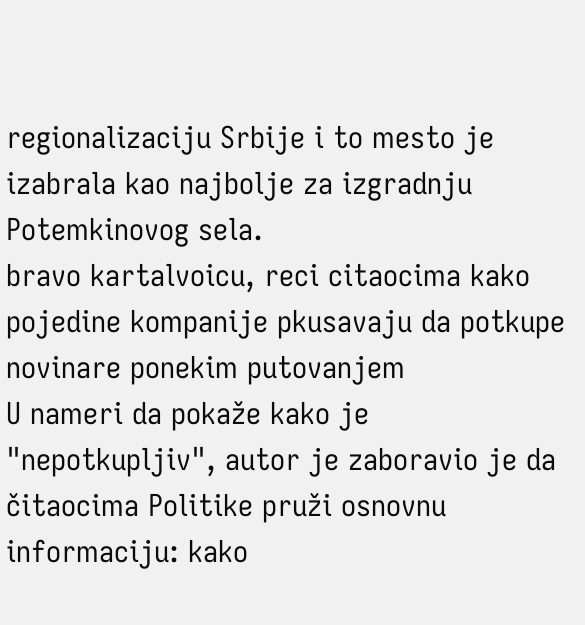regionalizaciju Srbije i to mesto je izabrala kao najbolje za izgradnju Potemkinovog sela.
bravo kartalvoicu, reci citaocima kako pojedine kompanije pkusavaju da potkupe novinare ponekim putovanjem
U nameri da pokaže kako je "nepotkupljiv", autor je zaboravio je da čitaocima Politike pruži osnovnu informaciju: kako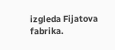izgleda Fijatova fabrika.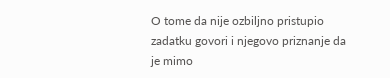O tome da nije ozbiljno pristupio zadatku govori i njegovo priznanje da je mimo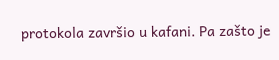protokola završio u kafani. Pa zašto je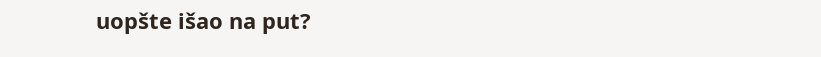uopšte išao na put?